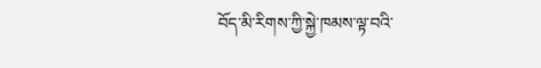བོད་མི་རིགས་ཀྱི་སྐྱེ་ཁམས་ལྟ་བའི་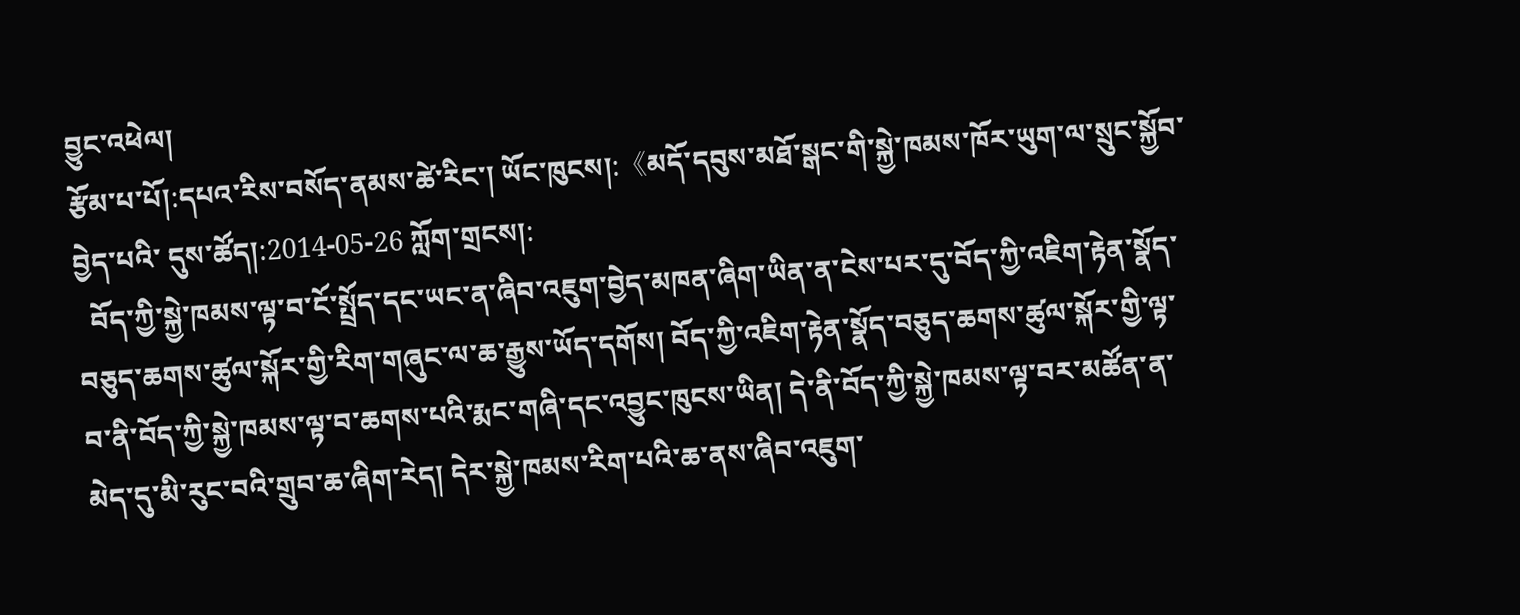བྱུང་འཕེལ།
རྩོམ་པ་པོ།:དཔའ་རིས་བསོད་ནམས་ཚེ་རིང་། ཡོང་ཁུངས།:《མདོ་དབུས་མཐོ་སྒང་གི་སྐྱེ་ཁམས་ཁོར་ཡུག་ལ་སྲུང་སྐྱོབ་བྱེད་པའི་ དུས་ཚོད།:2014-05-26 ཀློག་གྲངས།:
  བོད་ཀྱི་སྐྱེ་ཁམས་ལྟ་བ་ངོ་སྤྲོད་དང་ཡང་ན་ཞིབ་འཇུག་བྱེད་མཁན་ཞིག་ཡིན་ན་ངེས་པར་དུ་བོད་ཀྱི་འཇིག་རྟེན་སྣོད་བཅུད་ཆགས་ཚུལ་སྐོར་གྱི་རིག་གཞུང་ལ་ཆ་རྒྱུས་ཡོད་དགོས། བོད་ཀྱི་འཇིག་རྟེན་སྣོད་བཅུད་ཆགས་ཚུལ་སྐོར་གྱི་ལྟ་བ་ནི་བོད་ཀྱི་སྐྱེ་ཁམས་ལྟ་བ་ཆགས་པའི་རྨང་གཞི་དང་འབྱུང་ཁུངས་ཡིན། དེ་ནི་བོད་ཀྱི་སྐྱེ་ཁམས་ལྟ་བར་མཚོན་ན་མེད་དུ་མི་རུང་བའི་གྲུབ་ཆ་ཞིག་རེད། དེར་སྐྱེ་ཁམས་རིག་པའི་ཆ་ནས་ཞིབ་འཇུག་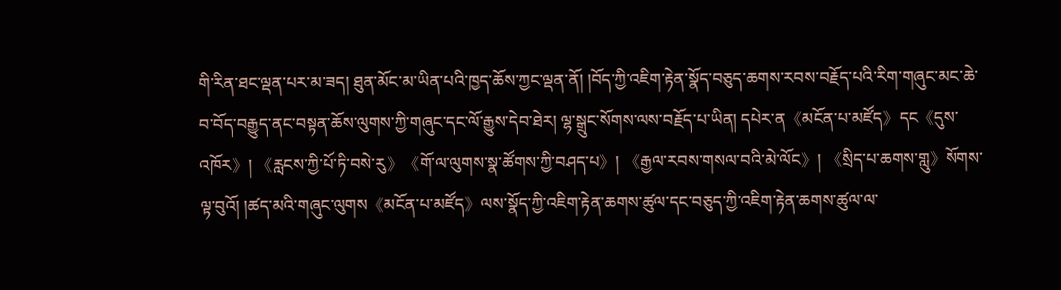གི་རིན་ཐང་ལྡན་པར་མ་ཟད། ཐུན་མོང་མ་ཡིན་པའི་ཁྱད་ཆོས་ཀྱང་ལྡན་ནོ། །བོད་ཀྱི་འཇིག་རྟེན་སྣོད་བཅུད་ཆགས་རབས་བརྗོད་པའི་རིག་གཞུང་མང་ཆེ་བ་བོད་བརྒྱུད་ནང་བསྟན་ཆོས་ལུགས་ཀྱི་གཞུང་དང་ལོ་རྒྱུས་དེབ་ཐེར། ལྷ་སྒྲུང་སོགས་ལས་བརྗོད་པ་ཡིན། དཔེར་ན《མངོན་པ་མཛོད》དང《དུས་འཁོར》། 《རླངས་ཀྱི་པོ་ཏི་བསེ་རུ》《གོ་ལ་ལུགས་སྣ་ཚོགས་ཀྱི་བཤད་པ》། 《རྒྱལ་རབས་གསལ་བའི་མེ་ལོང》། 《སྲིད་པ་ཆགས་གླུ》སོགས་ལྟ་བུའོ། །ཚད་མའི་གཞུང་ལུགས《མངོན་པ་མཛོད》ལས་སྣོད་ཀྱི་འཇིག་རྟེན་ཆགས་ཚུལ་དང་བཅུད་ཀྱི་འཇིག་རྟེན་ཆགས་ཚུལ་ལ་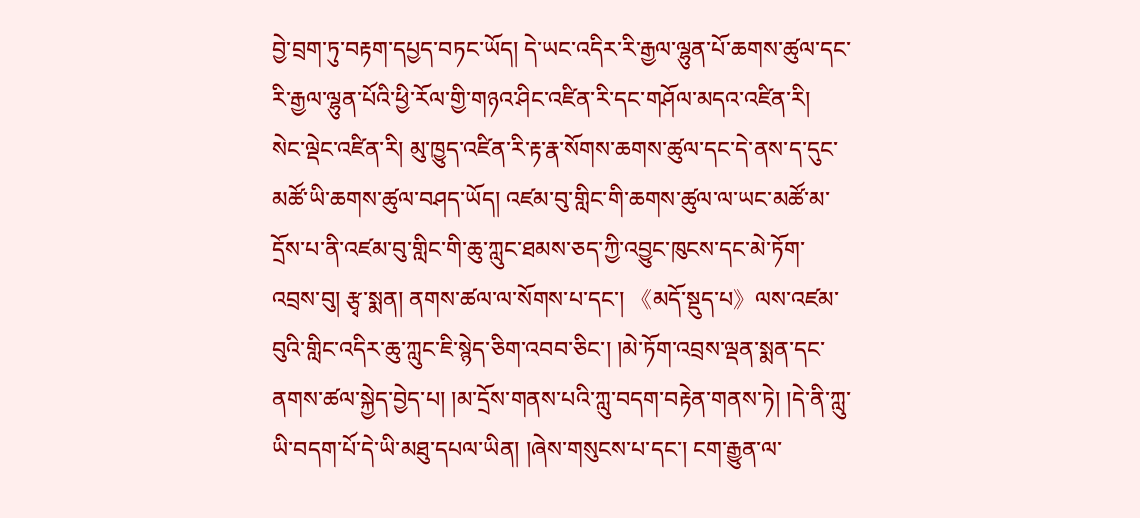བྱེ་བྲག་ཏུ་བརྟག་དཔྱད་བཏང་ཡོད། དེ་ཡང་འདིར་རི་རྒྱལ་ལྷུན་པོ་ཆགས་ཚུལ་དང་རི་རྒྱལ་ལྷུན་པོའི་ཕྱི་རོལ་གྱི་གཉའ་ཤིང་འཛིན་རི་དང་གཤོལ་མདའ་འཛིན་རི། སེང་ལྡེང་འཛིན་རི། མུ་ཁྱུད་འཛིན་རི་རྟ་རྣ་སོགས་ཆགས་ཚུལ་དང་དེ་ནས་ད་དུང་མཚོ་ཡི་ཆགས་ཚུལ་བཤད་ཡོད། འཛམ་བུ་གླིང་གི་ཆགས་ཚུལ་ལ་ཡང་མཚོ་མ་དྲོས་པ་ནི་འཛམ་བུ་གླིང་གི་ཆུ་ཀླུང་ཐམས་ཅད་ཀྱི་འབྱུང་ཁུངས་དང་མེ་ཏོག་འབྲས་བུ། རྩྭ་སྨན། ནགས་ཚལ་ལ་སོགས་པ་དང་། 《མདོ་སྡུད་པ》ལས་འཛམ་བུའི་གླིང་འདིར་ཆུ་ཀླུང་ཇི་སྙེད་ཅིག་འབབ་ཅིང་། །མེ་ཏོག་འབྲས་ལྡན་སྨན་དང་ནགས་ཚལ་སྐྱེད་བྱེད་པ། །མ་དྲོས་གནས་པའི་ཀླུ་བདག་བརྟེན་གནས་ཏེ། །དེ་ནི་ཀླུ་ཡི་བདག་པོ་དེ་ཡི་མཐུ་དཔལ་ཡིན། །ཞེས་གསུངས་པ་དང་། ངག་རྒྱུན་ལ་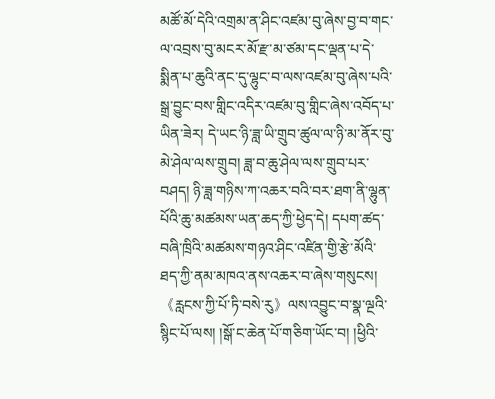མཚོ་མོ་དེའི་འགྲམ་ན་ཤིང་འཛམ་བུ་ཞེས་བྱ་བ་གང་ལ་འབྲས་བུ་མངར་མོ་རྫ་མ་ཙམ་དང་ལྡན་པ་དེ་སྨིན་པ་ཆུའི་ནང་དུ་ལྷུང་བ་ལས་འཛམ་བུ་ཞེས་པའི་སྒྲ་བྱུང་བས་གླིང་འདིར་འཛམ་བུ་གླིང་ཞེས་འབོད་པ་ཡིན་ཟེར། དེ་ཡང་ཉི་ཟླ་ཡི་གྲུབ་ཚུལ་ལ་ཉི་མ་ནོར་བུ་མེ་ཤེལ་ལས་གྲུབ། ཟླ་བ་ཆུ་ཤེལ་ལས་གྲུབ་པར་བཤད། ཉི་ཟླ་གཉིས་ཀ་འཆར་བའི་བར་ཐག་ནི་ལྷུན་པོའི་ཆུ་མཚམས་ཡན་ཆད་ཀྱི་ཕྱེད་དེ། དཔག་ཚད་བཞི་ཁྲིའི་མཚམས་གཉའ་ཤིང་འཛིན་གྱི་རྩེ་མོའི་ཐད་ཀྱི་ནམ་མཁའ་ནས་འཆར་བ་ཞེས་གསུངས། 《རླངས་ཀྱི་པོ་ཏི་བསེ་རུ》ལས་འབྱུང་བ་སྣ་ལྔའི་སྙིང་པོ་ལས། །སྒོ་ང་ཆེན་པོ་གཅིག་ཡོང་བ། །ཕྱིའི་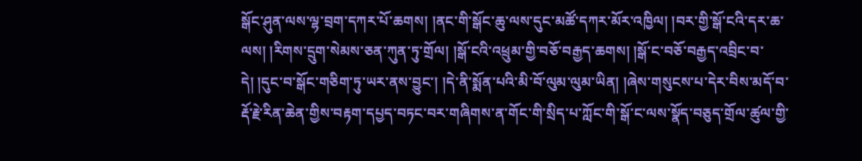སྒོང་ཤུན་ལས་ལྷ་བྲག་དཀར་པོ་ཆགས། །ནང་གི་སྒོང་ཆུ་ལས་དུང་མཚོ་དཀར་མོར་འཁྱིལ། །བར་གྱི་སྒོ་ངའི་དར་ཆ་ལས། །རིགས་དྲུག་སེམས་ཅན་ཀུན་ཏུ་གྲོལ། །སྒོ་ངའི་འཕྲུམ་གྱི་བཅོ་བརྒྱད་ཆགས། །སྒོ་ང་བཅོ་བརྒྱད་འབྲིང་བ་དེ། །དུང་བ་སྒོང་གཅིག་ཏུ་ཡར་ནས་བྱུང་། །དེ་ནི་སྨོན་པའི་མི་བོ་ལུམ་ལུམ་ཡིན། །ཞེས་གསུངས་པ་དེར་བིས་མདོ་བ་རྡོ་རྗེ་རིན་ཆེན་གྱིས་བརྟག་དཔྱད་བཏང་བར་གཞིགས་ན་གོང་གི་སྲིད་པ་ཀློང་གི་སྒོ་ང་ལས་སྣོད་བཅུད་གྲོལ་ཚུལ་གྱི་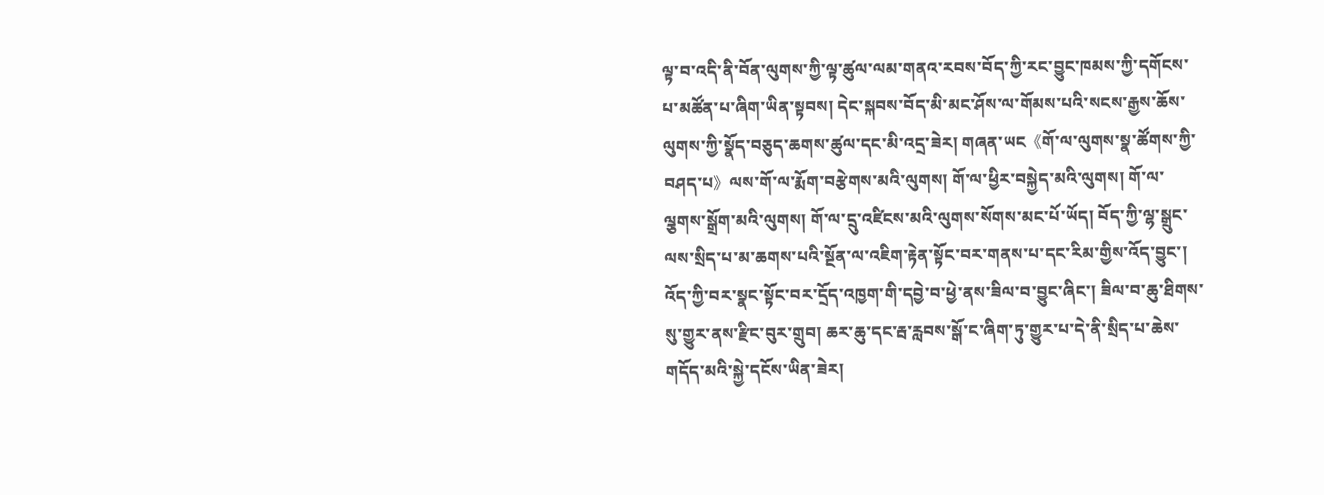ལྟ་བ་འདི་ནི་བོན་ལུགས་ཀྱི་ལྟ་ཚུལ་ལམ་གནའ་རབས་བོད་ཀྱི་རང་བྱུང་ཁམས་ཀྱི་དགོངས་པ་མཚོན་པ་ཞིག་ཡིན་སྟབས། དེང་སྐབས་བོད་མི་མང་ཤོས་ལ་གོམས་པའི་སངས་རྒྱས་ཆོས་ལུགས་ཀྱི་སྣོད་བཅུད་ཆགས་ཚུལ་དང་མི་འདྲ་ཟེར། གཞན་ཡང《གོ་ལ་ལུགས་སྣ་ཚོགས་ཀྱི་བཤད་པ》ལས་གོ་ལ་རྨོག་བརྩེགས་མའི་ལུགས། གོ་ལ་ཕྱིར་བསྐྱེད་མའི་ལུགས། གོ་ལ་ལྕགས་སྒྲོག་མའི་ལུགས། གོ་ལ་དྲུ་འཛིངས་མའི་ལུགས་སོགས་མང་པོ་ཡོད། བོད་ཀྱི་ལྷ་སྒྲུང་ལས་སྲིད་པ་མ་ཆགས་པའི་སྔོན་ལ་འཇིག་རྟེན་སྟོང་བར་གནས་པ་དང་རིམ་གྱིས་འོད་བྱུང་། འོད་ཀྱི་བར་སྣང་སྟོང་བར་དྲོད་འཁྱག་གི་དབྱེ་བ་ཕྱེ་ནས་ཟིལ་བ་བྱུང་ཞིང་། ཟིལ་བ་ཆུ་ཐིགས་སུ་གྱུར་ནས་རྫིང་བུར་གྲུབ། ཆར་ཆུ་དང་རྦ་རླབས་སྒོ་ང་ཞིག་ཏུ་གྱུར་པ་དེ་ནི་སྲིད་པ་ཆེས་གདོད་མའི་སྐྱེ་དངོས་ཡིན་ཟེར།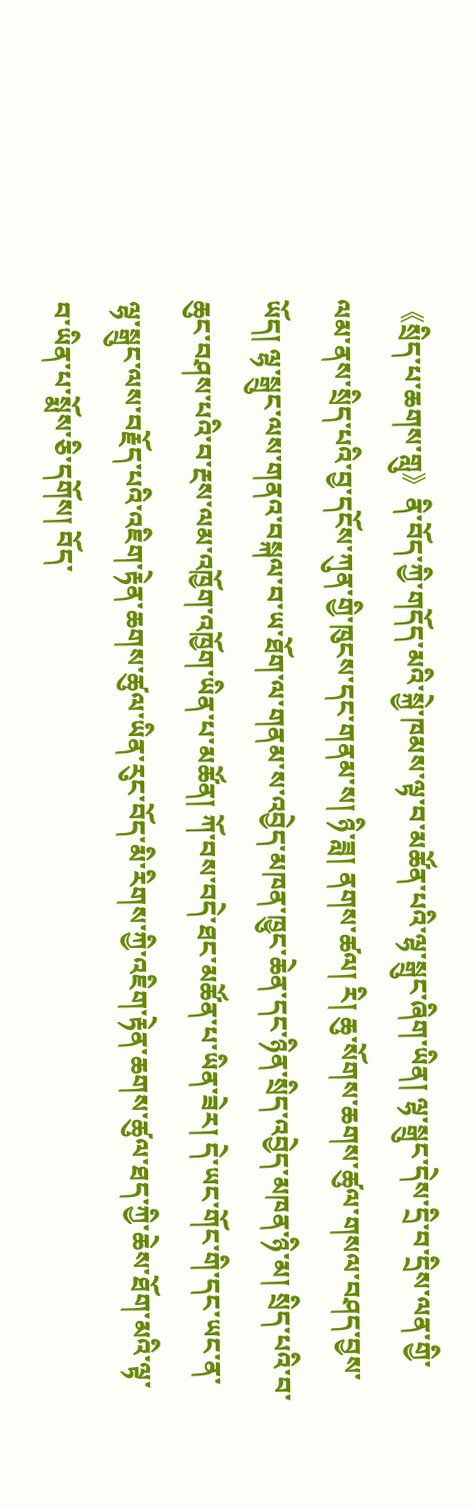《སྲིད་པ་ཆགས་གླུ》ནི་བོད་ཀྱི་གདོད་མའི་སྐྱེ་ཁམས་ལྟ་བ་མཚོན་པའི་ལྷ་སྒྲུང་ཞིག་ཡིན། ལྷ་སྒྲུང་དེས་དྲི་བ་དྲིས་ལན་གྱི་ལམ་ནས་སྲིད་པའི་བྱ་དངོས་ཀུན་གྱི་ཁུངས་དང་གནམ་ས། ཉི་ཟླ། ནགས་ཚལ། རི། ཆུ་སོགས་ཆགས་ཚུལ་གསལ་བཤད་བྱས་ཡོད། ལྷ་སྒྲུང་ལས་གནའ་བསྐལ་བ་ཡ་ཐོག་ལ་གནམ་ས་འབྱེད་མཁན་ཁྱུང་ཆེན་དང་ཉིན་སྲིད་འབྱེད་མཁན་ཉི་མ། སྲིད་པའི་བ་ཆུང་བཤས་པའི་བ་རྔས་ལམ་འཁྱོག་འཁྱོག་ཡིན་པ་མཚོན། ཀོ་བས་བདེ་ཐང་མཚོན་པ་ཡིན་ཟེར། དེ་ཡང་གོང་གི་དང་ཡང་ན་ལྷ་སྒྲུང་ལས་བརྗོད་པའི་འཇིག་རྟེན་ཆགས་ཚུལ་ཡིན་རུང་བོད་མི་རིགས་ཀྱི་འཇིག་རྟེན་ཆགས་ཚུལ་ཐད་ཀྱི་ཆེས་ཐོག་མའི་ལྟ་བ་ཡིན་པ་སྨོས་ཅི་དགོས། བོད་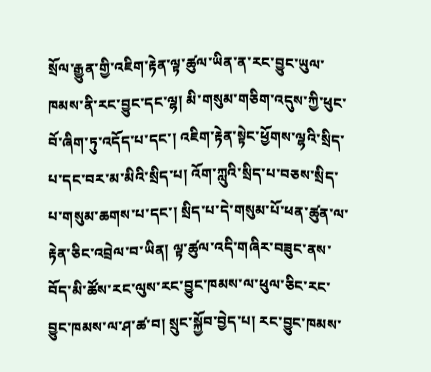སྲོལ་རྒྱུན་གྱི་འཇིག་རྟེན་ལྟ་ཚུལ་ཡིན་ན་རང་བྱུང་ཡུལ་ཁམས་ནི་རང་བྱུང་དང་ལྷ། མི་གསུམ་གཅིག་འདུས་ཀྱི་ཕུང་བོ་ཞིག་ཏུ་འདོད་པ་དང་། འཇིག་རྟེན་སྟེང་ཕྱོགས་ལྷའི་སྲིད་པ་དང་བར་མ་མིའི་སྲིད་པ། འོག་ཀླུའི་སྲིད་པ་བཅས་སྲིད་པ་གསུམ་ཆགས་པ་དང་། སྲིད་པ་དེ་གསུམ་པོ་ཕན་ཚུན་ལ་རྟེན་ཅིང་འབྲེལ་བ་ཡིན། ལྟ་ཚུལ་འདི་གཞིར་བཟུང་ནས་བོད་མི་ཚོས་རང་ལུས་རང་བྱུང་ཁམས་ལ་ཕུལ་ཅིང་རང་བྱུང་ཁམས་ལ་ཤ་ཚ་བ། སྲུང་སྐྱོབ་བྱེད་པ། རང་བྱུང་ཁམས་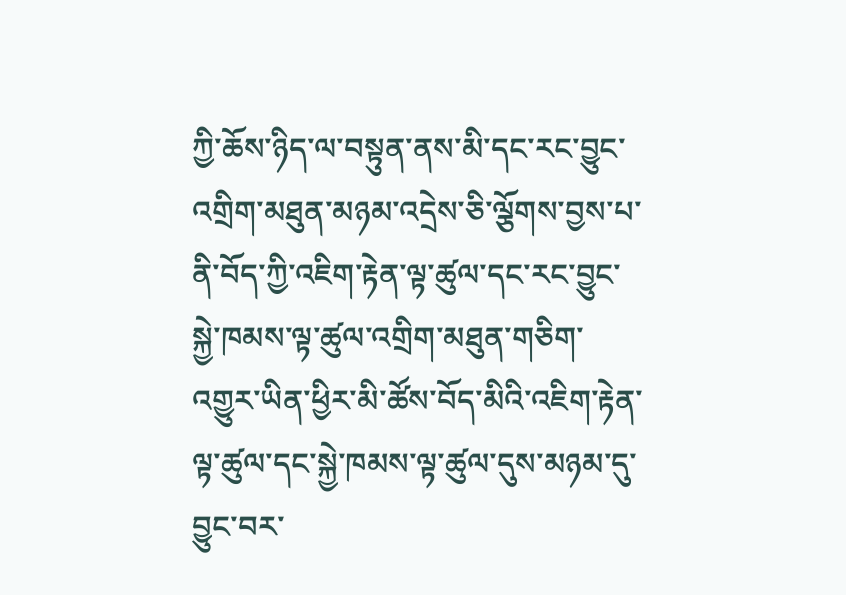ཀྱི་ཆོས་ཉིད་ལ་བསྟུན་ནས་མི་དང་རང་བྱུང་འགྲིག་མཐུན་མཉམ་འདྲེས་ཅི་ལྕོགས་བྱས་པ་ནི་བོད་ཀྱི་འཇིག་རྟེན་ལྟ་ཚུལ་དང་རང་བྱུང་སྐྱེ་ཁམས་ལྟ་ཚུལ་འགྲིག་མཐུན་གཅིག་འགྱུར་ཡིན་ཕྱིར་མི་ཚོས་བོད་མིའི་འཇིག་རྟེན་ལྟ་ཚུལ་དང་སྐྱེ་ཁམས་ལྟ་ཚུལ་དུས་མཉམ་དུ་བྱུང་བར་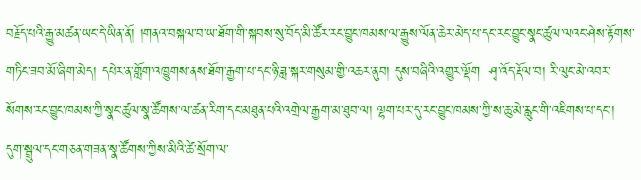བརྗོད་པའི་རྒྱུ་མཚན་ཡང་དེ་ཡིན་ནོ། །གནའ་བསྐལ་བ་ཡ་ཐོག་གི་སྐབས་སུ་བོད་མི་ཚོར་རང་བྱུང་ཁམས་ལ་རྒྱུས་ལོན་ཆེར་མེད་པ་དང་རང་བྱུང་སྣང་ཚུལ་ལའང་ཤེས་རྟོགས་གཏིང་ཟབ་མོ་ཞིག་མེད། དཔེར་ན་གློག་འཁྱུགས་ནས་ཐོག་རྒྱག་པ་དང་ཉི་ཟླ་སྐར་གསུམ་གྱི་འཆར་ནུབ། དུས་བཞིའི་འགྱུར་ལྡོག  ཤྭ་འོད་རྡོལ་བ། རི་ལུང་མེ་འབར་སོགས་རང་བྱུང་ཁམས་ཀྱི་སྣང་ཚུལ་སྣ་ཚོགས་ལ་ཚན་རིག་དང་མཐུན་པའི་འགྲེལ་རྒྱག་མ་ཐུབ་ལ། ལྷག་པར་དུ་རང་བྱུང་ཁམས་ཀྱི་ས་ཆུ་མེ་རླུང་གི་འཇིགས་པ་དང་། དུག་སྦྲུལ་དང་གཅན་གཟན་སྣ་ཚོགས་ཀྱིས་མིའི་ཚེ་སྲོག་ལ་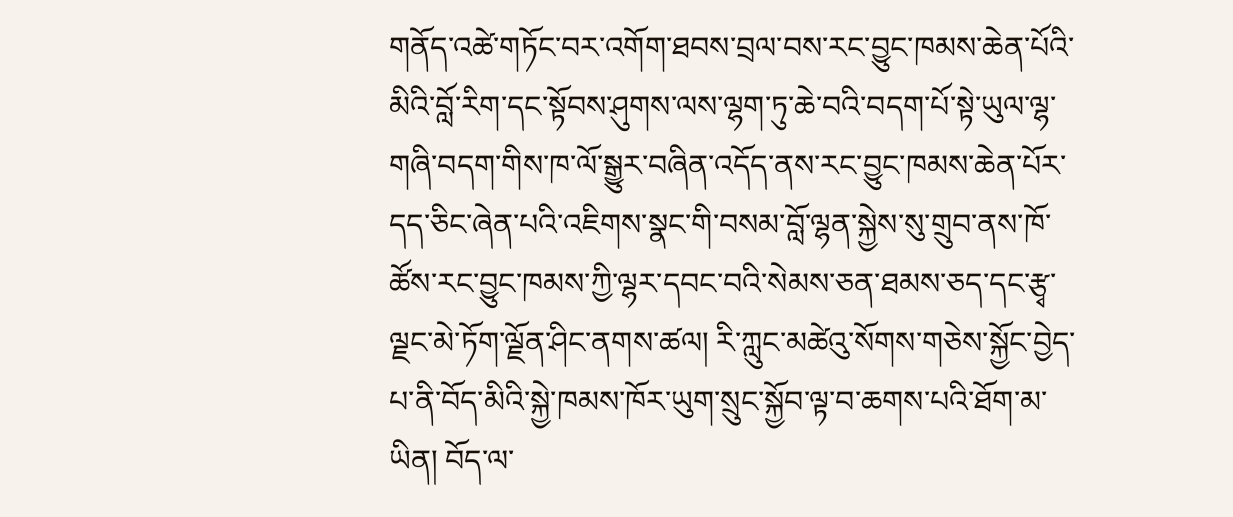གནོད་འཚེ་གཏོང་བར་འགོག་ཐབས་བྲལ་བས་རང་བྱུང་ཁམས་ཆེན་པོའི་མིའི་བློ་རིག་དང་སྟོབས་ཤུགས་ལས་ལྷག་ཏུ་ཆེ་བའི་བདག་པོ་སྟེ་ཡུལ་ལྷ་གཞི་བདག་གིས་ཁ་ལོ་སྒྱུར་བཞིན་འདོད་ནས་རང་བྱུང་ཁམས་ཆེན་པོར་དད་ཅིང་ཞེན་པའི་འཇིགས་སྣང་གི་བསམ་བློ་ལྷན་སྐྱེས་སུ་གྲུབ་ནས་ཁོ་ཚོས་རང་བྱུང་ཁམས་ཀྱི་ལྷར་དབང་བའི་སེམས་ཅན་ཐམས་ཅད་དང་རྩྭ་ལྗང་མེ་ཏོག་ལྗོན་ཤིང་ནགས་ཚལ། རི་ཀླུང་མཚེའུ་སོགས་གཅེས་སྐྱོང་བྱེད་པ་ནི་བོད་མིའི་སྐྱེ་ཁམས་ཁོར་ཡུག་སྲུང་སྐྱོབ་ལྟ་བ་ཆགས་པའི་ཐོག་མ་ཡིན། བོད་ལ་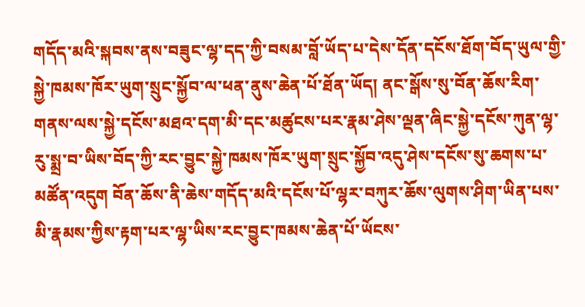གདོད་མའི་སྐབས་ནས་བཟུང་ལྷ་དད་ཀྱི་བསམ་བློ་ཡོད་པ་དེས་དོན་དངོས་ཐོག་བོད་ཡུལ་གྱི་སྐྱེ་ཁམས་ཁོར་ཡུག་སྲུང་སྐྱོབ་ལ་ཕན་ནུས་ཆེན་པོ་ཐོན་ཡོད། ནང་སྒོས་སུ་བོན་ཆོས་རིག་གནས་ལས་སྐྱེ་དངོས་མཐའ་དག་མི་དང་མཚུངས་པར་རྣམ་ཤེས་ལྡན་ཞིང་སྐྱེ་དངོས་ཀུན་ལྷ་རུ་སྨྲ་བ་ཡིས་བོད་ཀྱི་རང་བྱུང་སྐྱེ་ཁམས་ཁོར་ཡུག་སྲུང་སྐྱོབ་འདུ་ཤེས་དངོས་སུ་ཆགས་པ་མཚོན་འདུག བོན་ཆོས་ནི་ཆེས་གདོད་མའི་དངོས་པོ་ལྷར་བཀུར་ཆོས་ལུགས་ཤིག་ཡིན་པས་མི་རྣམས་ཀྱིས་རྟག་པར་ལྷ་ཡིས་རང་བྱུང་ཁམས་ཆེན་པོ་ཡོངས་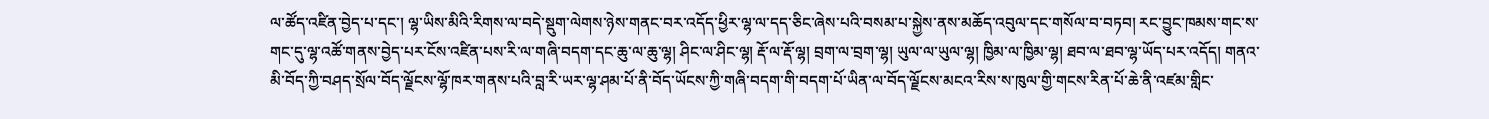ལ་ཚོད་འཛིན་བྱེད་པ་དང་། ལྷ་ཡིས་མིའི་རིགས་ལ་བདེ་སྡུག་ལེགས་ཉེས་གནང་བར་འདོད་ཕྱིར་ལྷ་ལ་དད་ཅིང་ཞེས་པའི་བསམ་པ་སྐྱེས་ནས་མཆོད་འབུལ་དང་གསོལ་བ་བཏབ། རང་བྱུང་ཁམས་གང་ས་གང་དུ་ལྷ་འཚོ་གནས་བྱེད་པར་ངོས་འཛིན་པས་རི་ལ་གཞི་བདག་དང་ཆུ་ལ་ཆུ་ལྷ། ཤིང་ལ་ཤིང་ལྷ། རྡོ་ལ་རྡོ་ལྷ། བྲག་ལ་བྲག་ལྷ། ཡུལ་ལ་ཡུལ་ལྷ། ཁྱིམ་ལ་ཁྱིམ་ལྷ། ཐབ་ལ་ཐབ་ལྷ་ཡོད་པར་འདོད། གནའ་མི་བོད་ཀྱི་བཤད་སྲོལ་བོད་ལྗོངས་ལྷོ་ཁར་གནས་པའི་བླ་རི་ཡར་ལྷ་ཤམ་པོ་ནི་བོད་ཡོངས་ཀྱི་གཞི་བདག་གི་བདག་པོ་ཡིན་ལ་བོད་ལྗོངས་མངའ་རིས་ས་ཁུལ་གྱི་གངས་རིན་པོ་ཆེ་ནི་འཛམ་གླིང་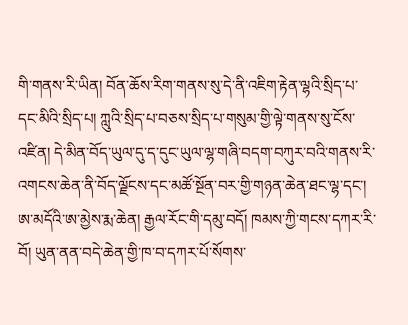གི་གནས་རི་ཡིན། བོན་ཆོས་རིག་གནས་སུ་དེ་ནི་འཇིག་རྟེན་ལྷའི་སྲིད་པ་དང་མིའི་སྲིད་པ། ཀླུའི་སྲིད་པ་བཅས་སྲིད་པ་གསུམ་གྱི་ལྟེ་གནས་སུ་ངོས་འཛིན། དེ་མིན་བོད་ཡུལ་དུ་ད་དུང་ཡུལ་ལྷ་གཞི་བདག་བཀུར་བའི་གནས་རི་འགངས་ཆེན་ནི་བོད་ལྗོངས་དང་མཚོ་སྔོན་བར་གྱི་གཉན་ཆེན་ཐང་ལྷ་དང་། ཨ་མདོའི་ཨ་མྱེས་རྨ་ཆེན། རྒྱལ་རོང་གི་དམུ་བདོ། ཁམས་ཀྱི་གངས་དཀར་རི་བོ། ཡུན་ནན་བདེ་ཆེན་གྱི་ཁ་བ་དཀར་པོ་སོགས་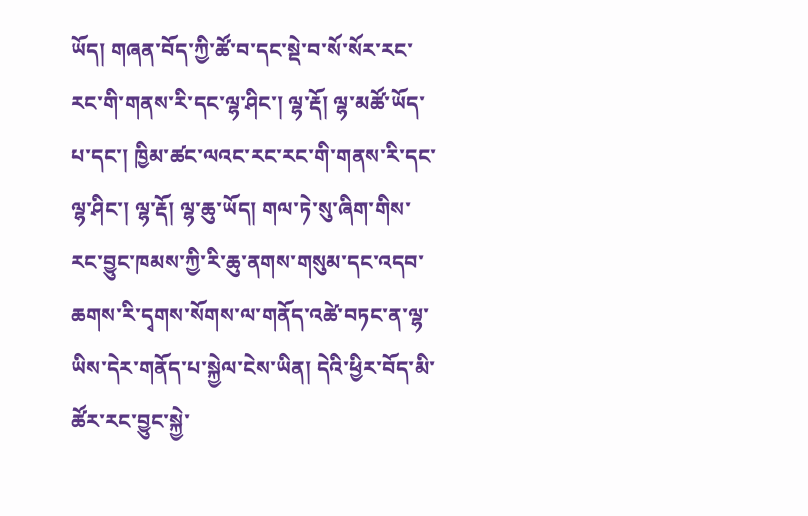ཡོད། གཞན་བོད་ཀྱི་ཚོ་བ་དང་སྡེ་བ་སོ་སོར་རང་རང་གི་གནས་རི་དང་ལྷ་ཤིང་། ལྷ་རྡོ། ལྷ་མཚོ་ཡོད་པ་དང་། ཁྱིམ་ཚང་ལའང་རང་རང་གི་གནས་རི་དང་ལྷ་ཤིང་། ལྷ་རྡོ། ལྷ་ཆུ་ཡོད། གལ་ཏེ་སུ་ཞིག་གིས་རང་བྱུང་ཁམས་ཀྱི་རི་ཆུ་ནགས་གསུམ་དང་འདབ་ཆགས་རི་དྭགས་སོགས་ལ་གནོད་འཚེ་བཏང་ན་ལྷ་ཡིས་དེར་གནོད་པ་སྐྱེལ་ངེས་ཡིན། དེའི་ཕྱིར་བོད་མི་ཚོར་རང་བྱུང་སྐྱེ་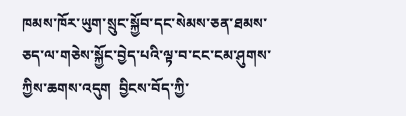ཁམས་ཁོར་ཡུག་སྲུང་སྐྱོབ་དང་སེམས་ཅན་ཐམས་ཅད་ལ་གཅེས་སྐྱོང་བྱེད་པའི་ལྟ་བ་ངང་ངམ་ཤུགས་ཀྱིས་ཆགས་འདུག  བྱིངས་བོད་ཀྱི་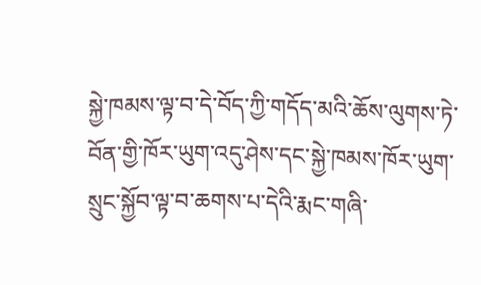སྐྱེ་ཁམས་ལྟ་བ་དེ་བོད་ཀྱི་གདོད་མའི་ཆོས་ལུགས་ཏེ་བོན་གྱི་ཁོར་ཡུག་འདུ་ཤེས་དང་སྐྱེ་ཁམས་ཁོར་ཡུག་སྲུང་སྐྱོབ་ལྟ་བ་ཆགས་པ་དེའི་རྨང་གཞི་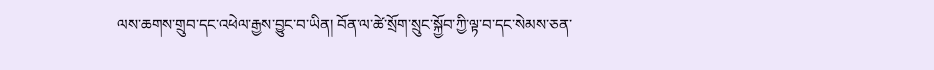ལས་ཆགས་གྲུབ་དང་འཕེལ་རྒྱས་བྱུང་བ་ཡིན། བོན་ལ་ཚེ་སྲོག་སྲུང་སྐྱོབ་ཀྱི་ལྟ་བ་དང་སེམས་ཅན་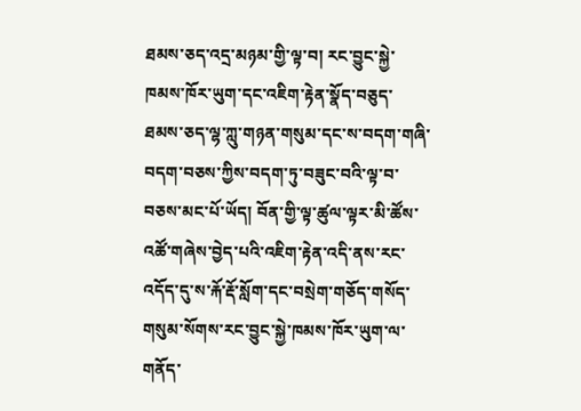ཐམས་ཅད་འདྲ་མཉམ་གྱི་ལྟ་བ། རང་བྱུང་སྐྱེ་ཁམས་ཁོར་ཡུག་དང་འཇིག་རྟེན་སྣོད་བཅུད་ཐམས་ཅད་ལྷ་ཀླུ་གཉན་གསུམ་དང་ས་བདག་གཞི་བདག་བཅས་ཀྱིས་བདག་ཏུ་བཟུང་བའི་ལྟ་བ་བཅས་མང་པོ་ཡོད། བོན་གྱི་ལྟ་ཚུལ་ལྟར་མི་ཚོས་འཚོ་གཞེས་བྱེད་པའི་འཇིག་རྟེན་འདི་ནས་རང་འདོད་དུ་ས་རྐོ་རྡོ་སློག་དང་བསྲེག་གཅོད་གསོད་གསུམ་སོགས་རང་བྱུང་སྐྱེ་ཁམས་ཁོར་ཡུག་ལ་གནོད་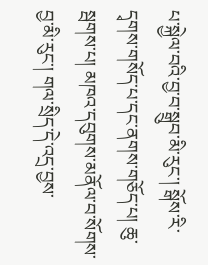པ་སྐྱེལ་བའི་བྱ་བ་སྒྲུབ་མི་རུང་། སྒོས་རི་དྭགས་གསོད་པ་དང་ནགས་གཅོད་པ། ཆུ་སྦགས་པ། མཁའ་དབུགས་མནོལ་བ་སོགས་བྱ་མི་རུང་། གལ་སྲིད་དེ་འདྲ་བྱས་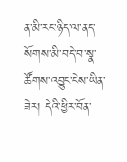ན་མི་རང་ཉིད་ལ་ནད་སོགས་མི་བདེ་བ་སྣ་ཚོགས་འབྱུང་ངེས་ཡིན་ཟེར། དེའི་ཕྱིར་བོན་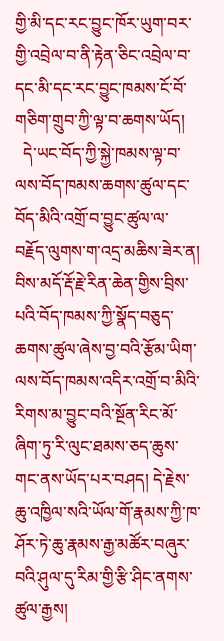གྱི་མི་དང་རང་བྱུང་ཁོར་ཡུག་བར་གྱི་འབྲེལ་བ་ནི་རྟེན་ཅིང་འབྲེལ་བ་དང་མི་དང་རང་བྱུང་ཁམས་ངོ་བོ་གཅིག་གྲུབ་ཀྱི་ལྟ་བ་ཆགས་ཡོད།
  དེ་ཡང་བོད་ཀྱི་སྐྱེ་ཁམས་ལྟ་བ་ལས་བོད་ཁམས་ཆགས་ཚུལ་དང་བོད་མིའི་འགྲོ་བ་བྱུང་ཚུལ་ལ་བརྗོད་ལུགས་ག་འདྲ་མཆིས་ཟེར་ན། བིས་མདོ་རྡོ་རྗེ་རིན་ཆེན་གྱིས་བྲིས་པའི་བོད་ཁམས་ཀྱི་སྣོད་བཅུད་ཆགས་ཚུལ་ཞེས་བྱ་བའི་རྩོམ་ཡིག་ལས་བོད་ཁམས་འདིར་འགྲོ་བ་མིའི་རིགས་མ་བྱུང་བའི་སྔོན་རིང་མོ་ཞིག་ཏུ་རི་ལུང་ཐམས་ཅད་ཆུས་གང་ནས་ཡོད་པར་བཤད། དེ་རྗེས་ཆུ་འཁྱིལ་སའི་ཡོལ་གོ་རྣམས་ཀྱི་ཁ་ཤོར་ཏེ་ཆུ་རྣམས་རྒྱ་མཚོར་བཞུར་བའི་ཤུལ་དུ་རིམ་གྱི་རྩི་ཤིང་ནགས་ཚུལ་རྒྱས།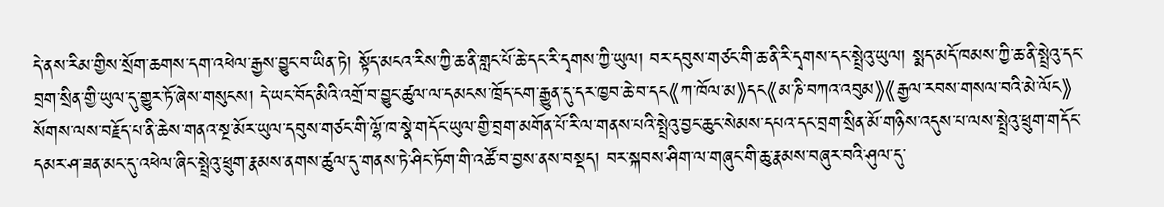དེ་ནས་རིམ་གྱིས་སྲོག་ཆགས་དག་འཕེལ་རྒྱས་བྱུང་བ་ཡིན་ཏེ། སྟོད་མངའ་རིས་ཀྱི་ཆ་ནི་གླང་པོ་ཆེ་དང་རི་དྭགས་ཀྱི་ཡུལ། བར་དབུས་གཙང་གི་ཆ་ནི་རི་དྭགས་དང་སྤྲེའུ་ཡུལ། སྨད་མདོ་ཁམས་ཀྱི་ཆ་ནི་སྤྲེའུ་དང་བྲག་སྲིན་གྱི་ཡུལ་དུ་གྱུར་ཏོ་ཞེས་གསུངས། དེ་ཡང་བོད་མིའི་འགྲོ་བ་བྱུང་ཚུལ་ལ་དམངས་ཁྲོད་ངག་རྒྱུན་དུ་དར་ཁྱབ་ཆེ་བ་དང《ཀ་ཁོལ་མ》དང《མ་ཎི་བཀའ་འབུམ》《རྒྱལ་རབས་གསལ་བའི་མེ་ལོང》སོགས་ལས་བརྗོད་པ་ནི་ཆེས་གནའ་སྔ་མོར་ཡུལ་དབུས་གཙང་གི་ལྷོ་ཁ་སྣེ་གདོང་ཡུལ་གྱི་བྲག་མགོན་པོ་རི་ལ་གནས་པའི་སྤྲེའུ་བྱང་ཆུང་སེམས་དཔའ་དང་བྲག་སྲིན་མོ་གཉིས་འདུས་པ་ལས་སྤྲེའུ་ཕྲུག་གདོང་དམར་ཤ་ཟན་མང་དུ་འཕེལ་ཞིང་སྤྲེའུ་ཕྲུག་རྣམས་ནགས་ཚུལ་དུ་གནས་ཏེ་ཤིང་ཏོག་གི་འཚོ་བ་བྱས་ནས་བསྡད། བར་སྐབས་ཤིག་ལ་གཞུང་གི་ཆུ་རྣམས་བཞུར་བའི་ཤུལ་དུ་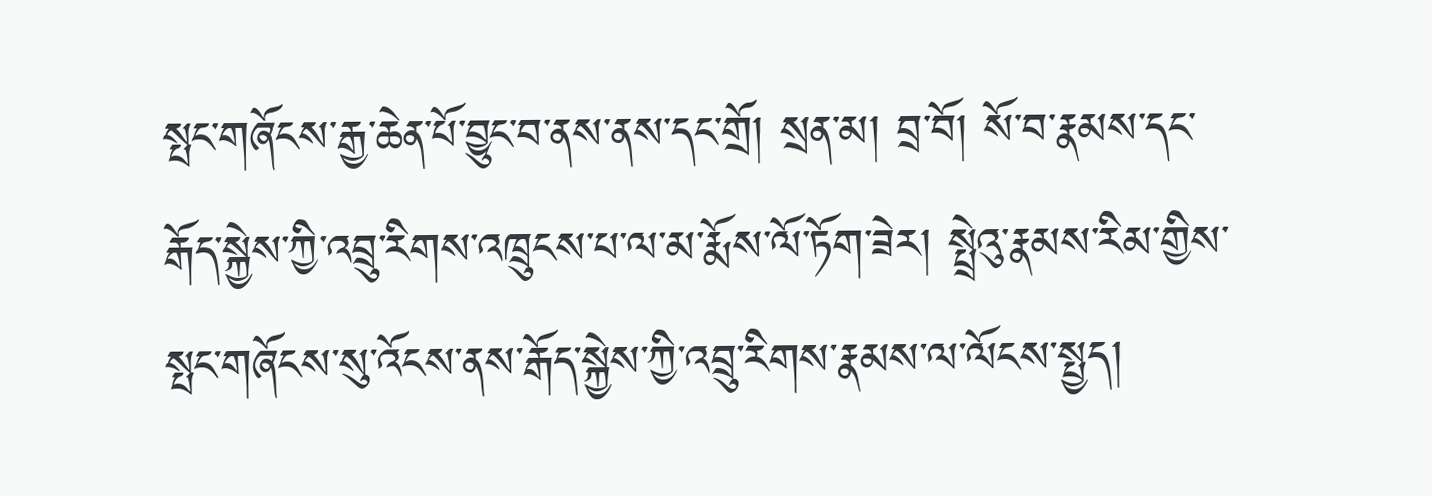སྤང་གཞོངས་རྒྱ་ཆེན་པོ་བྱུང་བ་ནས་ནས་དང་གྲོ། སྲན་མ། བྲ་བོ། སོ་བ་རྣམས་དང་རྒོད་སྐྱེས་ཀྱི་འབྲུ་རིགས་འཁྲུངས་པ་ལ་མ་རྨོས་ལོ་ཏོག་ཟེར། སྤྲེའུ་རྣམས་རིམ་གྱིས་སྤང་གཞོངས་སུ་འོངས་ནས་རྒོད་སྐྱེས་ཀྱི་འབྲུ་རིགས་རྣམས་ལ་ལོངས་སྤྱད།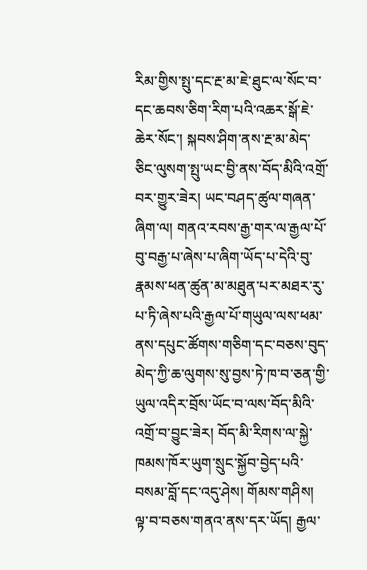རིམ་གྱིས་སྤུ་དང་རྔ་མ་ཇེ་ཐུང་ལ་སོང་བ་དང་ཆབས་ཅིག་རིག་པའི་འཆར་སྒོ་ཇེ་ཆེར་སོང་། སྐབས་ཤིག་ནས་རྔ་མ་མེད་ཅིང་ལུསག་སྤུ་ཡང་བྱི་ནས་བོད་མིའི་འགྲོ་བར་གྱུར་ཟེར། ཡང་བཤད་ཚུལ་གཞན་ཞིག་ལ། གནའ་རབས་རྒྱ་གར་ལ་རྒྱལ་པོ་བུ་བརྒྱ་པ་ཞེས་པ་ཞིག་ཡོད་པ་དེའི་བུ་རྣམས་ཕན་ཚུན་མ་མཐུན་པར་མཐར་རུ་པ་ཏི་ཞེས་པའི་རྒྱལ་པོ་གཡུལ་ལས་ཕམ་ནས་དཔུང་ཚོགས་གཅིག་དང་བཅས་བུད་མེད་ཀྱི་ཆ་ལུགས་སུ་བྱས་ཏེ་ཁ་བ་ཅན་གྱི་ཡུལ་འདིར་བྲོས་ཡོང་བ་ལས་བོད་མིའི་འགྲོ་བ་བྱུང་ཟེར། བོད་མི་རིགས་ལ་སྐྱེ་ཁམས་ཁོར་ཡུག་སྲུང་སྐྱོབ་བྱེད་པའི་བསམ་བློ་དང་འདུ་ཤེས། གོམས་གཤིས། ལྟ་བ་བཅས་གནའ་ནས་དར་ཡོད། རྒྱལ་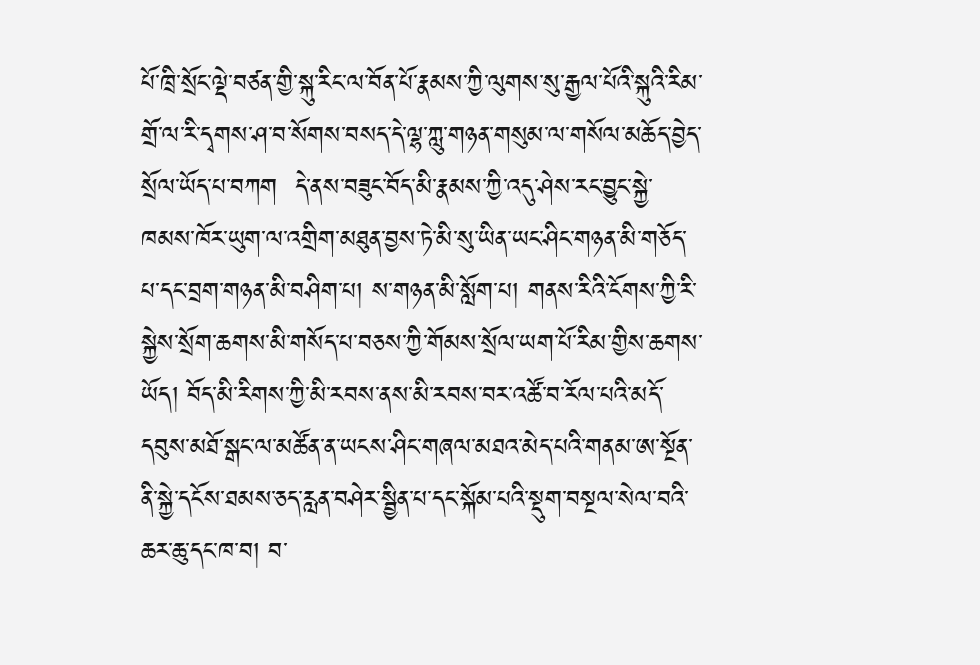པོ་ཁྲི་སྲོང་ལྡེ་བཙན་གྱི་སྐུ་རིང་ལ་བོན་པོ་རྣམས་ཀྱི་ལུགས་སུ་རྒྱལ་པོའི་སྐུའི་རིམ་གྲོ་ལ་རི་དྭགས་ཤ་བ་སོགས་བསད་དེ་ལྷ་ཀླུ་གཉན་གསུམ་ལ་གསོལ་མཆོད་བྱེད་སྲོལ་ཡོད་པ་བཀག  དེ་ནས་བཟུང་བོད་མི་རྣམས་ཀྱི་འདུ་ཤེས་རང་བྱུང་སྐྱེ་ཁམས་ཁོར་ཡུག་ལ་འགྲིག་མཐུན་བྱས་ཏེ་མི་སུ་ཡིན་ཡང་ཤིང་གཉན་མི་གཅོད་པ་དང་བྲག་གཉན་མི་བཤིག་པ། ས་གཉན་མི་སློག་པ། གནས་རིའི་ངོགས་ཀྱི་རི་སྐྱེས་སྲོག་ཆགས་མི་གསོད་པ་བཅས་ཀྱི་གོམས་སྲོལ་ཡག་པོ་རིམ་གྱིས་ཆགས་ཡོད། བོད་མི་རིགས་ཀྱི་མི་རབས་ནས་མི་རབས་བར་འཚོ་བ་རོལ་པའི་མདོ་དབུས་མཐོ་སྒང་ལ་མཚོན་ན་ཡངས་ཤིང་གཞལ་མཐའ་མེད་པའི་གནམ་ཨ་སྔོན་ནི་སྐྱེ་དངོས་ཐམས་ཅད་རླན་བཤེར་སྦྱིན་པ་དང་སྐོམ་པའི་སྡུག་བསྔལ་སེལ་བའི་ཆར་ཆུ་དང་ཁ་བ། བ་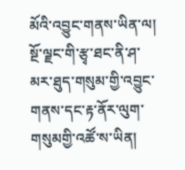མོའི་འབྱུང་གནས་ཡིན་ལ། སྔོ་ལྗང་གི་རྩྭ་ཐང་ནི་ཤ་མར་ཐུད་གསུམ་གྱི་འབྱུང་གནས་དང་རྟ་ནོར་ལུག་གསུམགྱི་འཚོ་ས་ཡིན།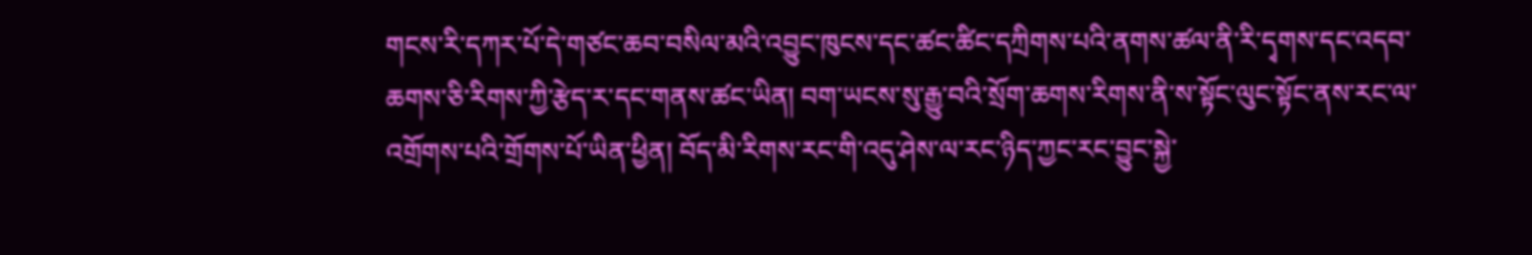གངས་རི་དཀར་པོ་དེ་གཙང་ཆབ་བསིལ་མའི་འབྱུང་ཁུངས་དང་ཚང་ཚིང་དཀྲིགས་པའི་ནགས་ཚལ་ནི་རི་དྭགས་དང་འདབ་ཆགས་ཅི་རིགས་ཀྱི་རྩེད་ར་དང་གནས་ཚང་ཡིན། བག་ཡངས་སུ་རྒྱུ་བའི་སྲོག་ཆགས་རིགས་ནི་ས་སྟོང་ལུང་སྟོང་ནས་རང་ལ་འགྲོགས་པའི་གྲོགས་པོ་ཡིན་ཕྱིན། བོད་མི་རིགས་རང་གི་འདུ་ཤེས་ལ་རང་ཉིད་ཀྱང་རང་བྱུང་སྐྱེ་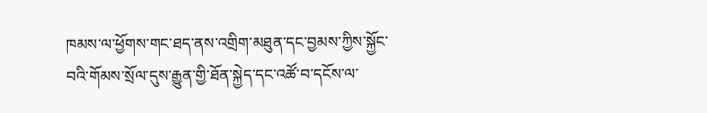ཁམས་ལ་ཕྱོགས་གང་ཐད་ནས་འགྲིག་མཐུན་དང་བྱམས་ཀྱིས་སྐྱོང་བའི་གོམས་སྲོལ་དུས་རྒྱུན་གྱི་ཐོན་སྐྱེད་དང་འཚོ་བ་དངོས་ལ་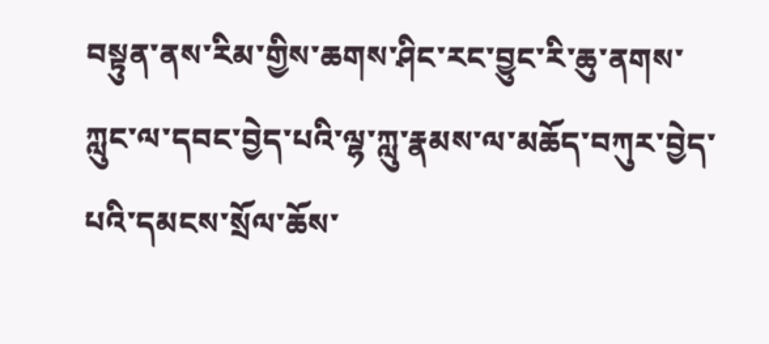བསྟུན་ནས་རིམ་གྱིས་ཆགས་ཤིང་རང་བྱུང་རི་ཆུ་ནགས་ཀླུང་ལ་དབང་བྱེད་པའི་ལྷ་ཀླུ་རྣམས་ལ་མཆོད་བཀུར་བྱེད་པའི་དམངས་སྲོལ་ཆོས་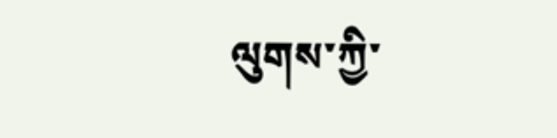ལུགས་ཀྱི་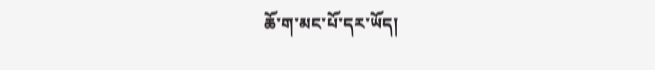ཆོ་ག་མང་པོ་དར་ཡོད།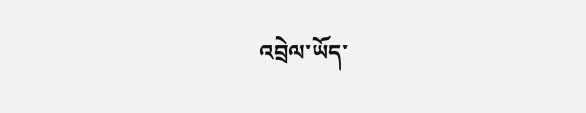འབྲེལ་ཡོད་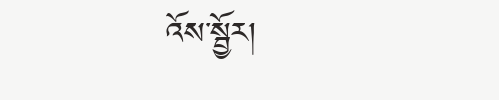འོས་སྦྱོར།